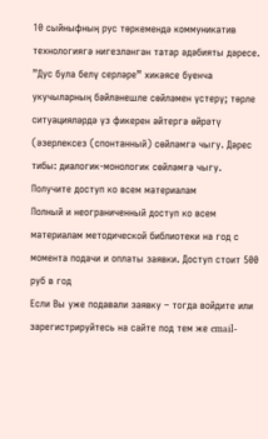10 сыйныфның рус төркемендә коммуникатив технологиягә нигезләнгән татар әдәбияты дәресе. ”Дус була белү серләре” хикәясе буенча укучыларның бәйләнешле сөйләмен үстерү; төрле ситуацияләрдә үз фикерен әйтергә өйрәтү (әзерлексез (спонтанный) сөйләмгә чыгу. Дәрес тибы: диалогик-монологик сөйләмгә чыгу.
Получите доступ ко всем материалам
Полный и неограниченный доступ ко всем материалам методической библиотеки на год с момента подачи и оплаты заявки. Доступ стоит 500 руб в год
Если Вы уже подавали заявку – тогда войдите или зарегистрируйтесь на сайте под тем же email-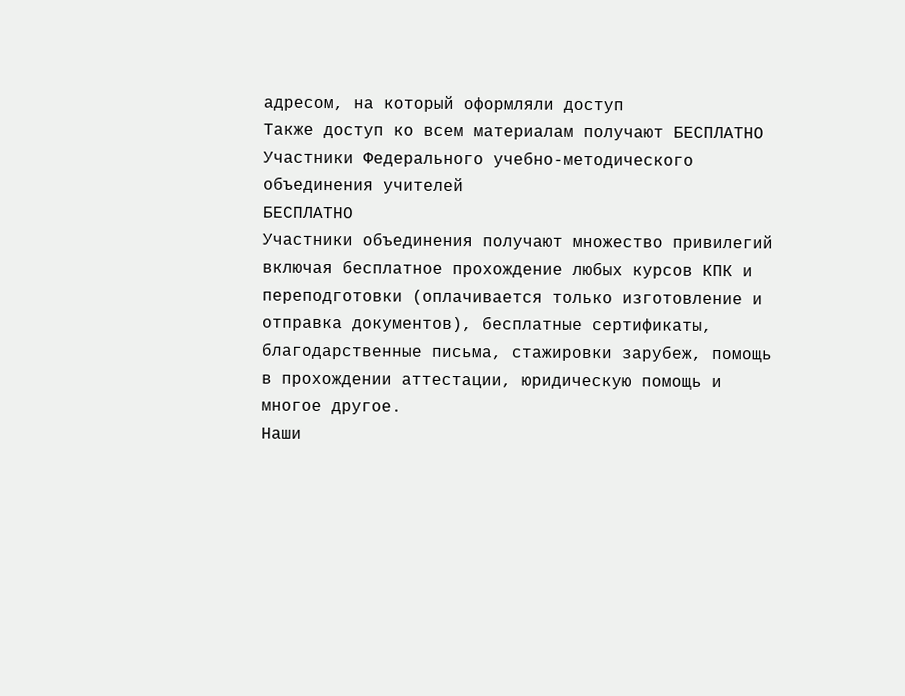адресом, на который оформляли доступ
Также доступ ко всем материалам получают БЕСПЛАТНО
Участники Федерального учебно-методического объединения учителей
БЕСПЛАТНО
Участники объединения получают множество привилегий включая бесплатное прохождение любых курсов КПК и переподготовки (оплачивается только изготовление и отправка документов), бесплатные сертификаты, благодарственные письма, стажировки зарубеж, помощь в прохождении аттестации, юридическую помощь и многое другое.
Наши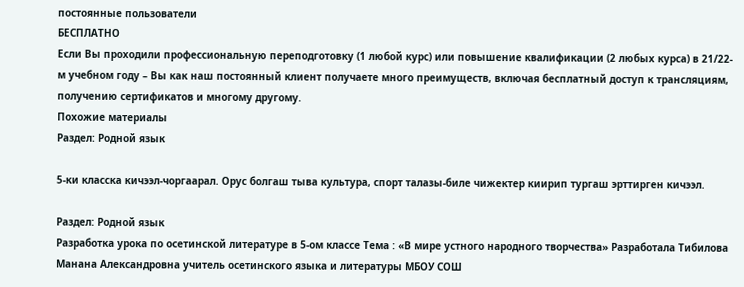постоянные пользователи
БЕСПЛАТНО
Если Вы проходили профессиональную переподготовку (1 любой курс) или повышение квалификации (2 любых курса) в 21/22-м учебном году – Вы как наш постоянный клиент получаете много преимуществ, включая бесплатный доступ к трансляциям, получению сертификатов и многому другому.
Похожие материалы
Раздел: Родной язык

5-ки класска кичээл-чоргаарал. Орус болгаш тыва культура, спорт талазы-биле чижектер киирип тургаш эрттирген кичээл.

Раздел: Родной язык
Разработка урока по осетинской литературе в 5-ом классе Тема : «В мире устного народного творчества» Разработала Тибилова Манана Александровна учитель осетинского языка и литературы МБОУ СОШ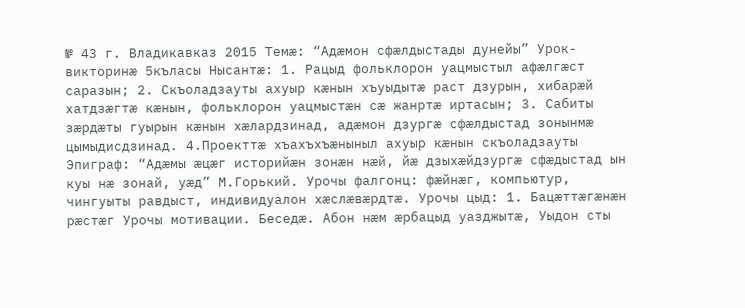№ 43 г. Владикавказ 2015 Темæ: “Адæмон сфæлдыстады дунейы” Урок-викторинæ 5къласы Нысантæ: 1. Рацыд фольклорон уацмыстыл афæлгæст саразын; 2. Скъоладзауты ахуыр кæнын хъуыдытæ раст дзурын, хибарæй хатдзæгтæ кæнын, фольклорон уацмыстæн сæ жанртæ иртасын; 3. Сабиты зæрдæты гуырын кæнын хæлардзинад, адæмон дзургæ сфæлдыстад зонынмæ цымыдисдзинад. 4.Проекттæ хъахъхъæныныл ахуыр кæнын скъоладзауты Эпиграф: “Адæмы æцæг историйæн зонæн нæй, йæ дзыхæйдзургæ сфæдыстад ын куы нæ зонай, уæд” М.Горький. Урочы фалгонц: фæйнæг, компьютур, чингуыты равдыст, индивидуалон хæслæвæрдтæ. Урочы цыд: 1. Бацæттæгæнæн рæстæг Урочы мотивации. Беседæ. Абон нæм æрбацыд уазджытæ, Уыдон сты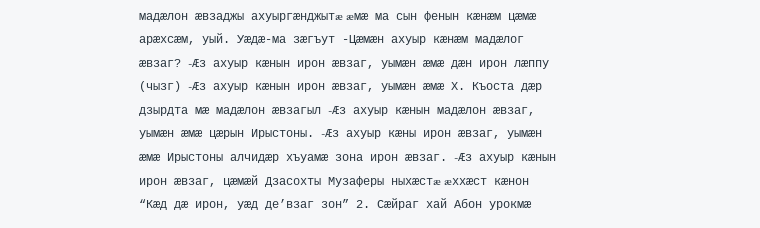мадæлон æвзаджы ахуыргæнджытæ æмæ ма сын фенын кæнæм цæмæ арæхсæм, уый. Уæдæ-ма зæгъут -Цæмæн ахуыр кæнæм мадæлог æвзаг? -Æз ахуыр кæнын ирон æвзаг, уымæн æмæ дæн ирон лæппу (чызг) -Æз ахуыр кæнын ирон æвзаг, уымæн æмæ Х. Къоста дæр дзырдта мæ мадæлон æвзагыл -Æз ахуыр кæнын мадæлон æвзаг, уымæн æмæ цæрын Ирыстоны. -Æз ахуыр кæны ирон æвзаг, уымæн æмæ Ирыстоны алчидæр хъуамæ зона ирон æвзаг. -Æз ахуыр кæнын ирон æвзаг, цæмæй Дзасохты Музаферы ныхæстæ æххæст кæнон “Кæд дæ ирон, уæд де’взаг зон” 2. Сæйраг хай Абон урокмæ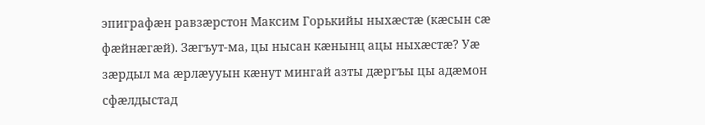эпиграфæн равзæрстон Максим Горькийы ныхæстæ (кæсын сæ фæйнæгæй). Зæгъут-ма, цы нысан кæнынц ацы ныхæстæ? Уæ зæрдыл ма æрлæууын кæнут мингай азты дæргъы цы адæмон сфæлдыстад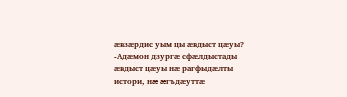æвзæрдис уым цы æвдыст цæуы? -Адæмон дзургæ сфæлдыстады æвдыст цæуы нæ рагфыдæлты истори, нæ æгъдæуттæ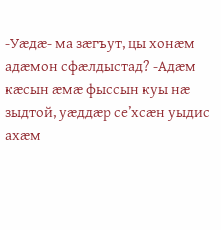-Уæдæ- ма зæгъут, цы хонæм адæмон сфæлдыстад? -Адæм кæсын æмæ фыссын куы нæ зыдтой, уæддæр се’хсæн уыдис ахæм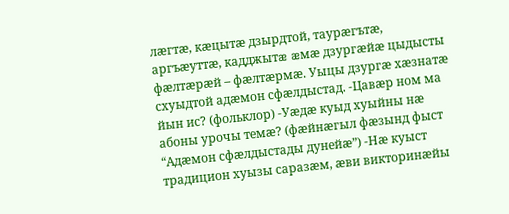лæгтæ, кæцытæ дзырдтой, таурæгътæ, аргъæуттæ, кадджытæ æмæ дзургæйæ цыдысты фæлтæрæй – фæлтæрмæ. Уыцы дзургæ хæзнатæ схуыдтой адæмон сфæлдыстад. -Цавæр ном ма йын ис? (фольклор) -Уæдæ куыд хуыйны нæ абоны урочы темæ? (фæйнæгыл фæзынд фыст “Адæмон сфæлдыстады дунейæ”) -Нæ куыст традицион хуызы саразæм, æви викторинæйы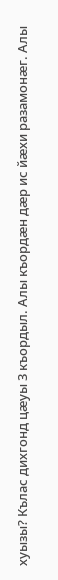хуызы? Кълас дихгонд цæуы 3 къордыл. Алы къордæн дæр ис йæхи разамонæг. Алы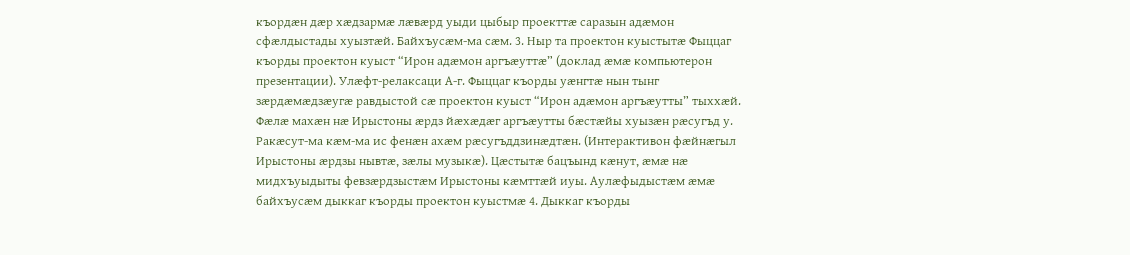къордæн дæр хæдзармæ лæвæрд уыди цыбыр проекттæ саразын адæмон сфæлдыстады хуызтæй. Байхъусæм-ма сæм. 3. Ныр та проектон куыстытæ Фыццаг къорды проектон куыст “Ирон адæмон аргъæуттæ” (доклад æмæ компьютерон презентации). Улæфт-релаксаци А-г. Фыццаг къорды уæнгтæ нын тынг зæрдæмæдзæугæ равдыстой сæ проектон куыст “Ирон адæмон аргъæутты” тыххæй. Фæлæ махæн нæ Ирыстоны æрдз йæхæдæг аргъæутты бæстæйы хуызæн рæсугъд у. Ракæсут-ма кæм-ма ис фенæн ахæм рæсугъддзинæдтæн. (Интерактивон фæйнæгыл Ирыстоны æрдзы нывтæ, зæлы музыкæ). Цæстытæ бацъынд кæнут, æмæ нæ мидхъуыдыты февзæрдзыстæм Ирыстоны кæмттæй иуы. Аулæфыдыстæм æмæ байхъусæм дыккаг къорды проектон куыстмæ 4. Дыккаг къорды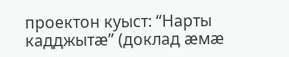проектон куыст: “Нарты кадджытæ” (доклад æмæ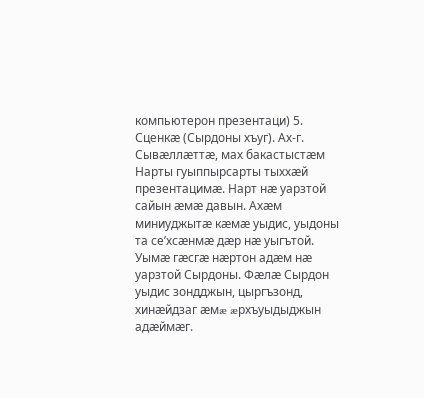компьютерон презентаци) 5. Сценкæ (Сырдоны хъуг). Ах-г. Сывæллæттæ, мах бакастыстæм Нарты гуыппырсарты тыххæй презентацимæ. Нарт нæ уарзтой сайын æмæ давын. Ахæм миниуджытæ кæмæ уыдис, уыдоны та се’хсæнмæ дæр нæ уыгътой. Уымæ гæсгæ нæртон адæм нæ уарзтой Сырдоны. Фæлæ Сырдон уыдис зондджын, цыргъзонд, хинæйдзаг æмæ æрхъуыдыджын адæймæг.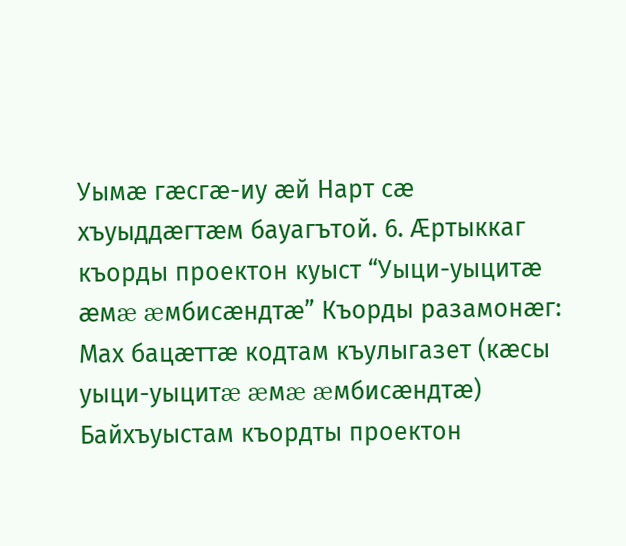Уымæ гæсгæ-иу æй Нарт сæ хъуыддæгтæм бауагътой. 6. Æртыккаг къорды проектон куыст “Уыци-уыцитæ æмæ æмбисæндтæ” Къорды разамонæг: Мах бацæттæ кодтам къулыгазет (кæсы уыци-уыцитæ æмæ æмбисæндтæ) Байхъуыстам къордты проектон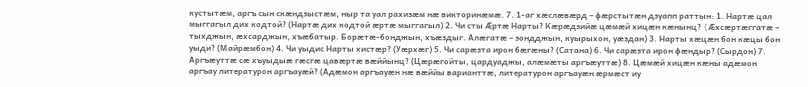кустытæм, аргъ сын скæндзыстæм, ныр та уал рахизæм нæ викторинæмæ. 7. 1-аг хæслæвæрд – фæрстытæн дзуапп раттын: 1. Нартæ цал мыггагыл дих кодтой? (Нартæ дих кодтой æртæ мыггагыл) 2. Чи сты Æртæ Нарты? Кæрæдзийæ цæмæй хицæн кæнынц? (Æхсæртæггатæ – тыхджын, æхсарджын, хъæбатыр. Борæтæ-бонджын, хъæздыг. Алæгатæ – зондджын, куырыхон, уæздан) 3. Нарты хæцæн бон кæцы бон уыди? (Майрæмбон) 4. Чи уыдис Нарты хистæр? (Уæрхæг) 5. Чи сарæзта ирон бæгæны? (Сатана) 6. Чи сарæзта ирон фæндыр? (Сырдон) 7. Аргъæуттæ сæ хъуыдыæ гæсгæ цавæртæ вæййынц? (Цæрæгойты, цардуаджы, алæмæты аргъæуттæ) 8. Цæмæй хицæн кæны адæмон аргъау литературон аргъауæй? (Адæмон аргъауæн нæ вæййы варианттæ, литературон аргъауæн æрмæст иу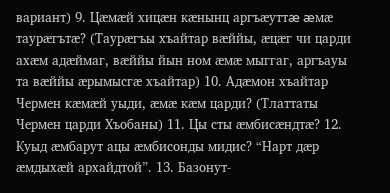вариант) 9. Цæмæй хицæн кæнынц аргъæуттæ æмæ таурæгътæ? (Таурæгъы хъайтар вæййы, æцæг чи царди ахæм адæймаг, вæййы йын ном æмæ мыггаг, аргъауы та вæййы æрымысгæ хъайтар) 10. Адæмон хъайтар Чермен кæмæй уыди, æмæ кæм царди? (Тлаттаты Чермен царди Хъобаны) 11. Цы сты æмбисæндтæ? 12. Куыд æмбарут ацы æмбисонды мидис? “Нарт дæр æмдыхæй архайдтой”. 13. Базонут-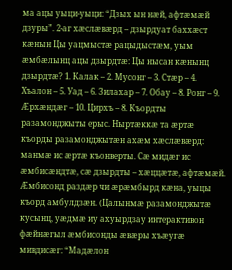ма ацы уыци-уыци: “Дзых ын нæй, афтæмæй дзуры”. 2-аг хæслæвæрд – дзырдуат баххæст кæнын Цы уацмыстæ рацыдыстæм, уым æмбæлынц ацы дзырдтæ: Цы нысан кæнынц дзырдтæ? 1. Калак – 2. Мусонг – 3. Стæр – 4. Хъалон – 5. Уад – 6. Зилахар – 7. Обау – 8. Ронг – 9. Æрхæндæг – 10. Цирхъ – 8. Къордты разамонджыты ерыс. Ныртæккæ та æртæ къорды разамонджытæн ахæм хæслæвæрд: манмæ ис æртæ къонверты. Сæ мидæг ис æмбисæндтæ, сæ дзырдты – хæццæтæ, афтæмæй. Æмбисонд раздæр чи æрæмбырд кæна, уыцы къорд амбулдзæн. (Цалынмæ разамонджытæ кусынц, уæдмæ иу ахуырдзау интерактивон фæйнæгыл æмбисонды æвæры хъæугæ мивдисæг: “Мадæлон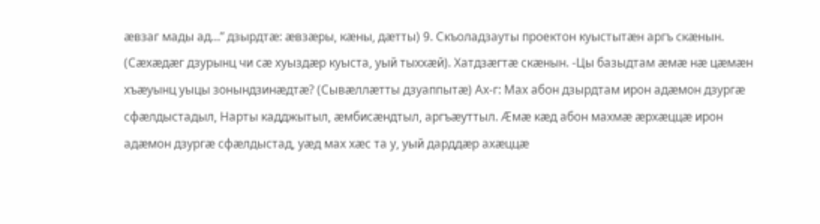æвзаг мады ад…” дзырдтæ: æвзæры, кæны, дæтты) 9. Скъоладзауты проектон куыстытæн аргъ скæнын. (Сæхæдæг дзурынц чи сæ хуыздæр куыста, уый тыххæй). Хатдзæгтæ скæнын. -Цы базыдтам æмæ нæ цæмæн хъæуынц уыцы зонындзинæдтæ? (Сывæллæтты дзуаппытæ) Ах-г: Мах абон дзырдтам ирон адæмон дзургæ сфæлдыстадыл, Нарты кадджытыл, æмбисæндтыл, аргъæуттыл. Æмæ кæд абон махмæ æрхæццæ ирон адæмон дзургæ сфæлдыстад, уæд мах хæс та у, уый дарддæр ахæццæ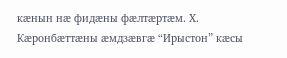кæнын нæ фидæны фæлтæртæм. Х. Кæронбæттæны æмдзæвгæ “Ирыстон” кæсы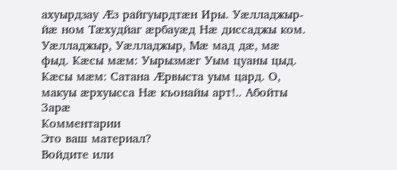ахуырдзау Æз райгуырдтæн Иры. Уæлладжыр-йæ ном Тæхудйаг æрбауæд Нæ диссаджы ком. Уæлладжыр, Уæлладжыр, Мæ мад дæ, мæ фыд. Кæсы мæм: Уырызмæг Уым цуаны цыд. Кæсы мæм: Сатана Æрвыста уым цард. О, макуы æрхуысса Нæ къонайы арт!.. Абойты Зарæ
Комментарии
Это ваш материал?
Войдите или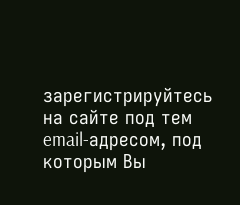зарегистрируйтесь на сайте под тем email-адресом, под которым Вы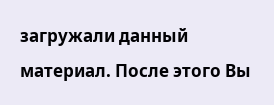загружали данный материал. После этого Вы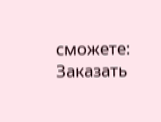сможете:
Заказать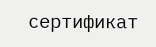сертификат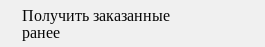Получить заказанные ранее